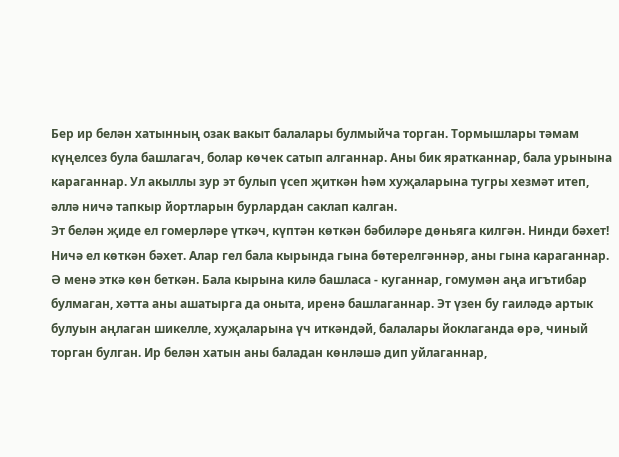Бер ир белән хатынның озак вакыт балалары булмыйча торган. Тормышлары тәмам күңелсез була башлагач, болар көчек сатып алганнар. Аны бик яратканнар, бала урынына караганнар. Ул акыллы зур эт булып үсеп җиткән һәм хуҗаларына тугры хезмәт итеп, әллә ничә тапкыр йортларын бурлардан саклап калган.
Эт белән җиде ел гомерләре үткәч, күптән көткән бәбиләре дөньяга килгән. Нинди бәхет! Ничә ел көткән бәхет. Алар гел бала кырында гына бөтерелгәннәр, аны гына караганнар. Ә менә эткә көн беткән. Бала кырына килә башласа - куганнар, гомумән аңа игътибар булмаган, хәтта аны ашатырга да оныта, иренә башлаганнар. Эт үзен бу гаиләдә артык булуын аңлаган шикелле, хуҗаларына үч иткәндәй, балалары йоклаганда өрә, чиный торган булган. Ир белән хатын аны баладан көнләшә дип уйлаганнар,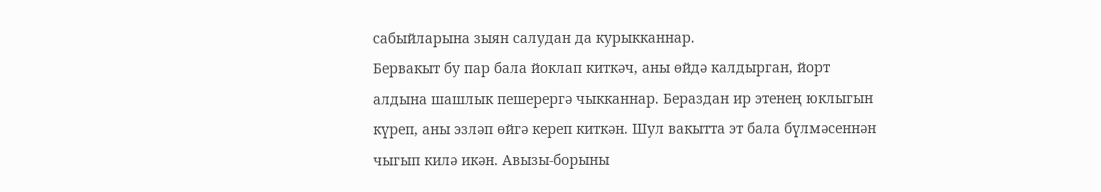сабыйларына зыян салудан да курыкканнар.
Бервакыт бу пар бала йоклап киткәч, аны өйдә калдырган, йорт алдына шашлык пешерергә чыкканнар. Бераздан ир этенең юклыгын күреп, аны эзләп өйгә кереп киткән. Шул вакытта эт бала бүлмәсеннән чыгып килә икән. Авызы-борыны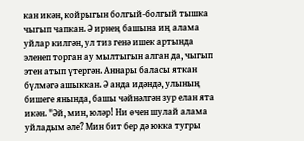кан икән, койрыгын болгый-болгый тышка чыгып чапкан. Ә ирнең башына иң алама уйлар килгән, ул тиз генә ишек артында эленеп торган ау мылтыгын алган да, чыгып этен атып үтергән. Аннары баласы яткан бүлмәгә ашыккан. Ә анда идәндә, улының бишеге янында, башы чәйнәлгән зур елан ята икән. "Әй, мин, юләр! Ни өчен шулай алама уйладым әле? Мин бит бер дә юкка тугры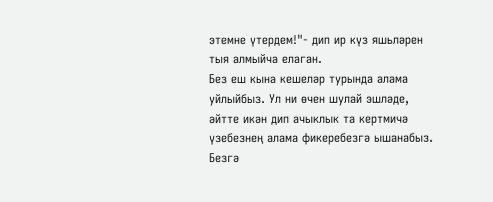этемне үтердем!"- дип ир күз яшьләрен тыя алмыйча елаган.
Без еш кына кешеләр турында алама уйлыйбыз. Ул ни өчен шулай эшләде, әйтте икән дип ачыклык та кертмичә үзебезнең алама фикеребезгә ышанабыз. Безгә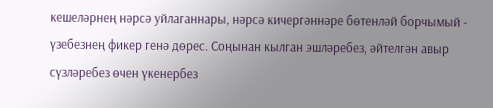кешеләрнең нәрсә уйлаганнары, нәрсә кичергәннәре бөтенләй борчымый - үзебезнең фикер генә дөрес. Соңынан кылган эшләребез, әйтелгән авыр сүзләребез өчен үкенербез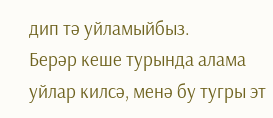дип тә уйламыйбыз.
Берәр кеше турында алама уйлар килсә, менә бу тугры эт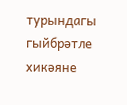турындагы гыйбрәтле хикәяне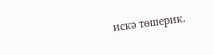искә төшерик.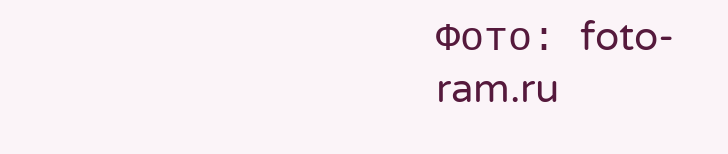Фото: foto-ram.ru